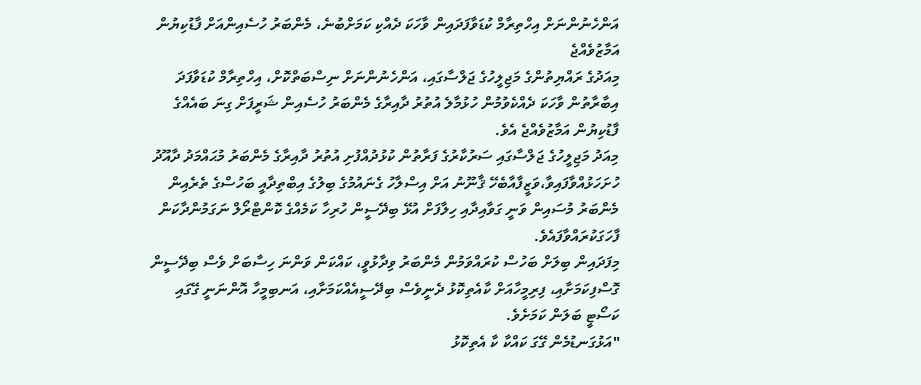އަންހެނުންނަށް އިހްތިރާމް ކުޑަވާފަދައިން ވާހަކަ ދެއްކި ކަމަށްބުނެ، މެންބަރު ހުސެއިންއަށް ފާޑުކިޔުން އަމާޒުވެއްޖެ
މިއަދުގެ ރައްޔިތުންގެ މަޖިލީހުގެ ޖަލްސާގައި، އަންހެނުންނަށް ނިސްބަތްކޮށް، އިހްތިރާމް ކުޑަވާފަދަ އިބާރާތުން ވާހަކަ ދެއްކެވުމުން ހުޅުމާލެ އުތުރު ދާއިރާގެ މެންބަރު ހުސެއިން ޝަރީފަށް ގިނަ ބައެއްގެ ފާޑުކިޔުން އަމާޒުވެއްޖެ އެވެ.
މިއަދު މަޖިލީހުގެ ޖަލްސާގައި ސަރުކާރުގެ ފަރާތުން ކުޅުދުއްފުށި އުތުރު ދާއިރާގެ މެންބަރު މުޙައްމަދު ދާއޫދު ހުށަހަޅުއްވާފައިވާ،ވަޒީފާއާބެހޭ ޤާނޫނު އަށް އިސްލާހު ގެނައުމުގެ ބިލުގެ އިބްތިދާއީ ބަހުސްގެ ތެރެއިން މެންބަރު މުސައިން ވަނީ ގަވާއިދާއި ހިލާފަށް އުޅޭ ބިދޭސީން ހުރިހާ ކަމެއްގެ ކޮންޓްރޯލް ނަގަމުންދާކަން ފާހަގަކުރައްވާފައެވެ.
މިފަދައިން ބިލަށް ބަހުސް ކުރައްވަމުން މެންބަރު ވިދާޅުވީ، ކައްކަން ވަންނަ ހިސާބަށް ވެސް ބިދޭސީން ގޮސްފިކަމަށާއި، ފިރިމީހާއަށް ކާއެތިކޮޅު ދެނީވެސް ބިދޭސީއެއްކަމަށާއި، އަނބިމީހާ އޮންނަނީ ގޭގައި ކަސޯޓީ ބަލަން ކަމަށެވެ.
"އަޅުގަނޑުމެން ގޭގަ ކައްކާ ކާ އެތިކޮޅު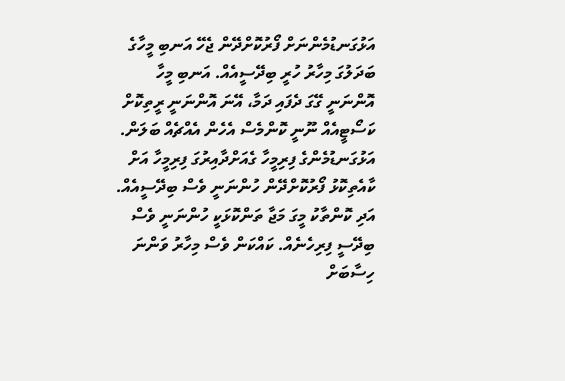އަޅުގަނޑުމެންނަށް ފޯރުކޮށްދޭން ޖެހޭ އަނބި މީހާގެ ބަދަލުގަ މިހާރު ހުރީ ބިދޭސީއެއް. އަނބި މީހާ އޮންނަނީ ގޭގަ ދެފައި ދަމާ، އޭނަ އޮންނަނީ ރީތިކޮށް ކަސޯޓީއެއް ނޫނީ ކޮންމެސް އެހެން އެއްޗެއް ބަލަން. އަޅުގަނޑުމެންގެ ފިރިމީހާ ގެއަށްދާއިރުގަ ފިރިމީހާ އަށް ކާއެތިކޮޅު ފޯރުކޮށްދޭން ހުންނަނީ ވެސް ބިދޭސީއެއް. އަދި ކޮންތާކު މީގަ މަޖާ ތަންކޮޅަކީ ހުންނަނީ ވެސް ބިދޭސީ ފިރިހެނެއް. ކައްކަން ވެސް މިހާރު ވަންނަ ހިސާބަށް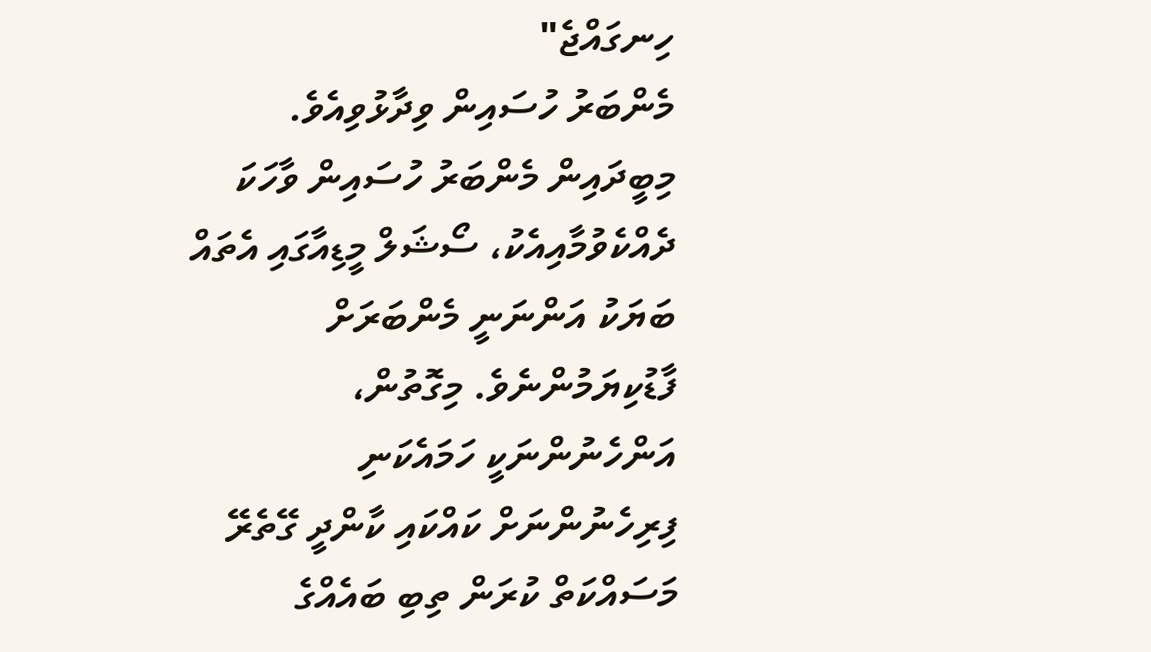ހިނގައްޖެ"
މެންބަރު ހުސައިން ވިދާޅުވިއެވެ.
މިބީދައިން މެންބަރު ހުސައިން ވާހަކަ ދެއްކެވުމާއިއެކު، ސޯޝަލް މީޑިއާގައި އެތައް ބަޔަކު އަންނަނީ މެންބަރަށް ފާޑުކިޔަމުންނެވެ. މިގޮތުން، އަންހެނުންނަކީ ހަމައެކަނި ފިރިހެނުންނަށް ކައްކައި ކާންދީ ގޭތެރޭ މަސައްކަތް ކުރަން ތިބި ބައެއްގެ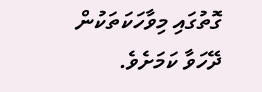ގޮތުގައި މިވާހަކަތަކުން ދޭހަވާ ކަމަށެވެ.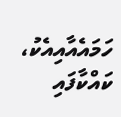ހަމައެއާއިއެކު، ކައްކާފައި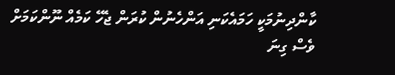ކާންދިނުމަކީ ހަމައެކަނި އަންހެނުން ކުރަން ޖެހޭ ކަމެއް ނޫންކަމަށް ވެސް ގިނަ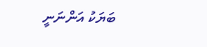ބަޔަކު އަންނަނީ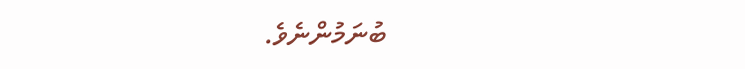ބުނަމުންނެވެ.